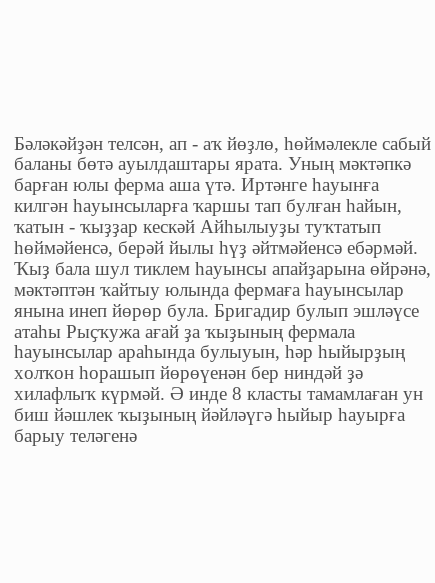Бәләкәйҙән телсән, ап - аҡ йөҙлө, һөймәлекле сабый баланы бөтә ауылдаштары ярата. Уның мәктәпкә барған юлы ферма аша үтә. Иртәнге һауынға килгән һауынсыларға ҡаршы тап булған һайын, ҡатын - ҡыҙҙар кескәй Айһылыуҙы туҡтатып һөймәйенсә, берәй йылы һүҙ әйтмәйенсә ебәрмәй. Ҡыҙ бала шул тиклем һауынсы апайҙарына өйрәнә, мәктәптән ҡайтыу юлында фермаға һауынсылар янына инеп йөрөр була. Бригадир булып эшләүсе атаһы Рыҫҡужа ағай ҙа ҡыҙының фермала һауынсылар араһында булыуын, һәр һыйырҙың холҡон һорашып йөрөүенән бер ниндәй ҙә хилафлыҡ күрмәй. Ә инде 8 класты тамамлаған ун биш йәшлек ҡыҙының йәйләүгә һыйыр һауырға барыу теләгенә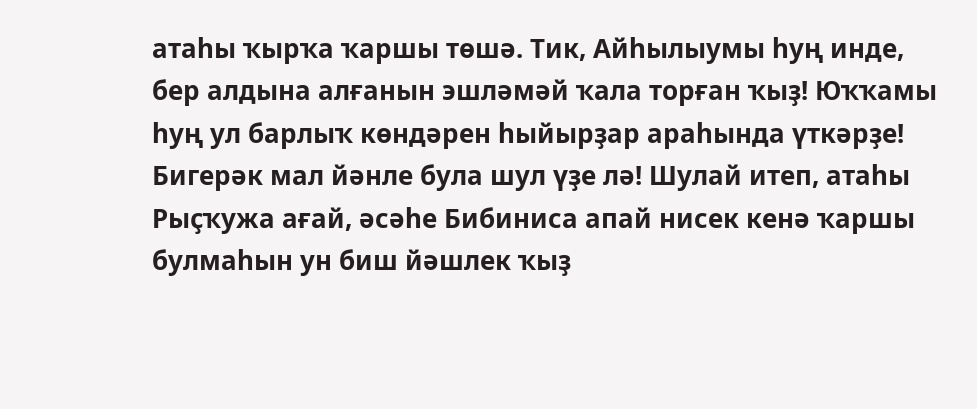атаһы ҡырҡа ҡаршы төшә. Тик, Айһылыумы һуң инде, бер алдына алғанын эшләмәй ҡала торған ҡыҙ! Юҡҡамы һуң ул барлыҡ көндәрен һыйырҙар араһында үткәрҙе! Бигерәк мал йәнле була шул үҙе лә! Шулай итеп, атаһы Рыҫҡужа ағай, әсәһе Бибиниса апай нисек кенә ҡаршы булмаһын ун биш йәшлек ҡыҙ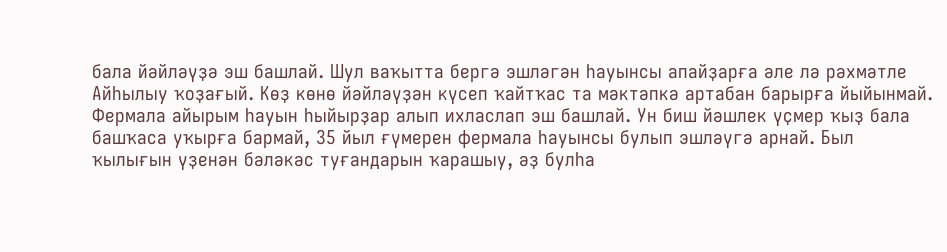бала йәйләүҙә эш башлай. Шул ваҡытта бергә эшләгән һауынсы апайҙарға әле лә рәхмәтле Айһылыу ҡоҙағый. Көҙ көнө йәйләүҙән күсеп ҡайтҡас та мәктәпкә артабан барырға йыйынмай. Фермала айырым һауын һыйырҙар алып ихласлап эш башлай. Ун биш йәшлек үҫмер ҡыҙ бала башҡаса уҡырға бармай, 35 йыл ғүмерен фермала һауынсы булып эшләүгә арнай. Был ҡылығын үҙенән бәләкәс туғандарын ҡарашыу, әҙ булһа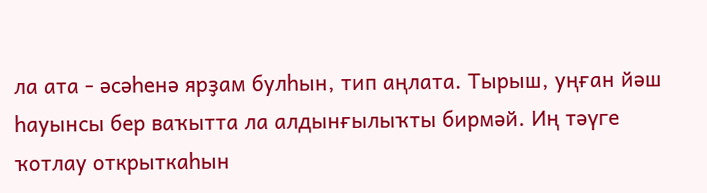ла ата - әсәһенә ярҙам булһын, тип аңлата. Тырыш, уңған йәш һауынсы бер ваҡытта ла алдынғылыҡты бирмәй. Иң тәүге ҡотлау открыткаһын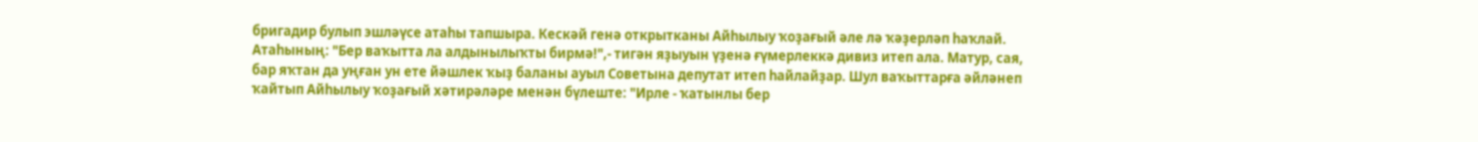бригадир булып эшләүсе атаһы тапшыра. Кескәй генә открытканы Айһылыу ҡоҙағый әле лә ҡәҙерләп һаҡлай. Атаһының: "Бер ваҡытта ла алдынылыҡты бирмә!",- тигән яҙыуын үҙенә ғүмерлеккә дивиз итеп ала. Матур, сая, бар яҡтан да уңған ун ете йәшлек ҡыҙ баланы ауыл Советына депутат итеп һайлайҙар. Шул ваҡыттарға әйләнеп ҡайтып Айһылыу ҡоҙағый хәтирәләре менән бүлеште: "Ирле - ҡатынлы бер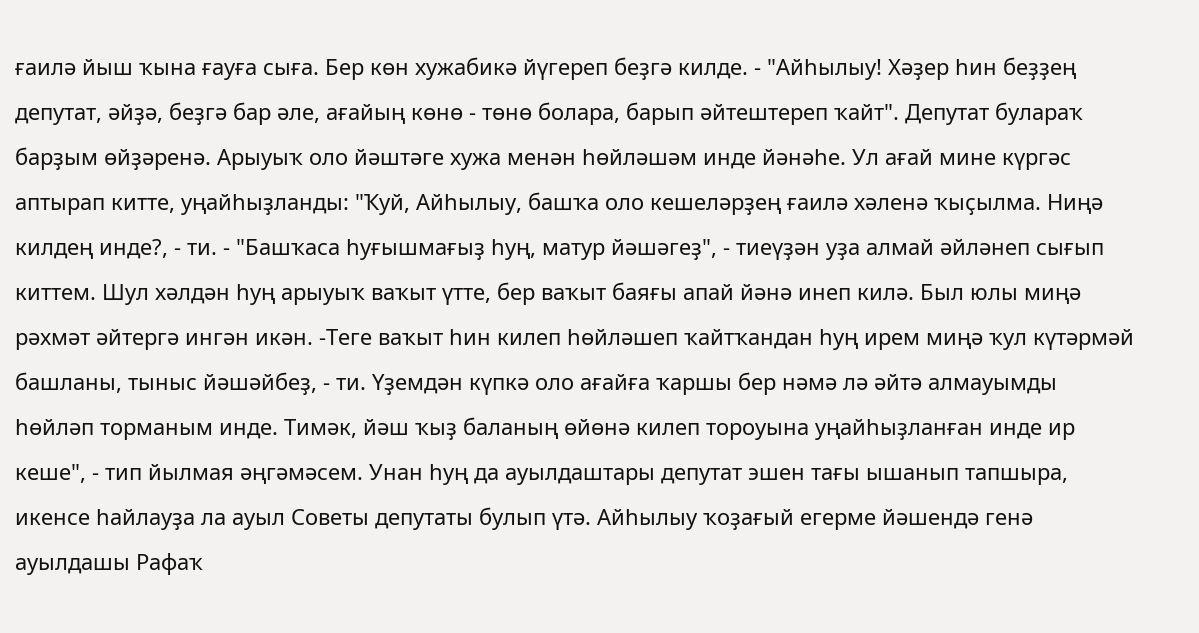ғаилә йыш ҡына ғауға сыға. Бер көн хужабикә йүгереп беҙгә килде. - "Айһылыу! Хәҙер һин беҙҙең депутат, әйҙә, беҙгә бар әле, ағайың көнө - төнө болара, барып әйтештереп ҡайт". Депутат булараҡ барҙым өйҙәренә. Арыуыҡ оло йәштәге хужа менән һөйләшәм инде йәнәһе. Ул ағай мине күргәс аптырап китте, уңайһыҙланды: "Ҡуй, Айһылыу, башҡа оло кешеләрҙең ғаилә хәленә ҡыҫылма. Ниңә килдең инде?, - ти. - "Башҡаса һуғышмағыҙ һуң, матур йәшәгеҙ", - тиеүҙән уҙа алмай әйләнеп сығып киттем. Шул хәлдән һуң арыуыҡ ваҡыт үтте, бер ваҡыт баяғы апай йәнә инеп килә. Был юлы миңә рәхмәт әйтергә ингән икән. -Теге ваҡыт һин килеп һөйләшеп ҡайтҡандан һуң ирем миңә ҡул күтәрмәй башланы, тыныс йәшәйбеҙ, - ти. Үҙемдән күпкә оло ағайға ҡаршы бер нәмә лә әйтә алмауымды һөйләп торманым инде. Тимәк, йәш ҡыҙ баланың өйөнә килеп тороуына уңайһыҙланған инде ир кеше", - тип йылмая әңгәмәсем. Унан һуң да ауылдаштары депутат эшен тағы ышанып тапшыра, икенсе һайлауҙа ла ауыл Советы депутаты булып үтә. Айһылыу ҡоҙағый егерме йәшендә генә ауылдашы Рафаҡ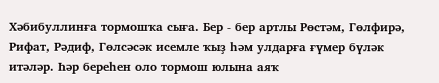Хәбибуллинға тормошҡа сыға. Бер - бер артлы Рөстәм, Гөлфирә, Рифат, Рәдиф, Гөлсәсәк исемле ҡыҙ һәм улдарға ғүмер бүләк итәләр. Һәр береһен оло тормош юлына аяҡ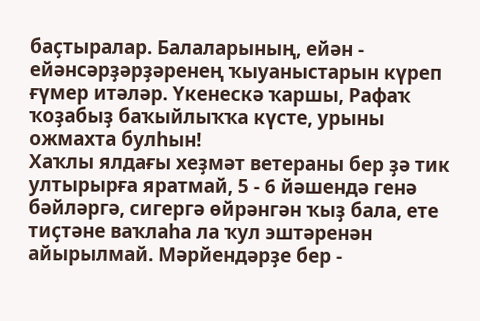баҫтыралар. Балаларының, ейән - ейәнсәрҙәрҙәренең ҡыуаныстарын күреп ғүмер итәләр. Үкенескә ҡаршы, Рафаҡ ҡоҙабыҙ баҡыйлыҡҡа күсте, урыны ожмахта булһын!
Хаҡлы ялдағы хеҙмәт ветераны бер ҙә тик ултырырға яратмай, 5 - 6 йәшендә генә бәйләргә, сигергә өйрәнгән ҡыҙ бала, ете тиҫтәне ваҡлаһа ла ҡул эштәренән айырылмай. Мәрйендәрҙе бер -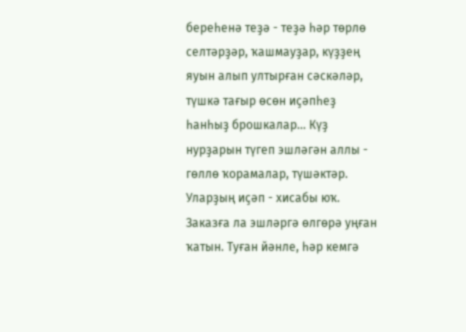береһенә теҙә - теҙә һәр төрлө селтәрҙәр, ҡашмауҙар, күҙҙең яуын алып ултырған сәскәләр, түшкә тағыр өсөн иҫәпһеҙ һанһыҙ брошкалар... Күҙ нурҙарын түгеп эшләгән аллы - гөллө ҡорамалар, түшәктәр. Уларҙың иҫәп - хисабы юҡ. Заказға ла эшләргә өлгөрә уңған ҡатын. Туған йәнле, һәр кемгә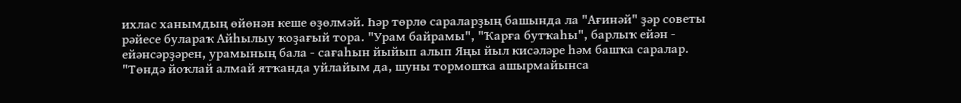ихлас ханымдың өйөнән кеше өҙөлмәй. Һәр төрлө сараларҙың башында ла "Ағинәй" ҙәр советы рәйесе булараҡ Айһылыу ҡоҙағый тора. "Урам байрамы", "Ҡарға бутҡаһы", барлыҡ ейән - ейәнсәрҙәрен, урамының бала - сағаһын йыйып алып Яңы йыл кисәләре һәм башҡа саралар. "Төндә йоҡлай алмай ятҡанда уйлайым да, шуны тормошҡа ашырмайынса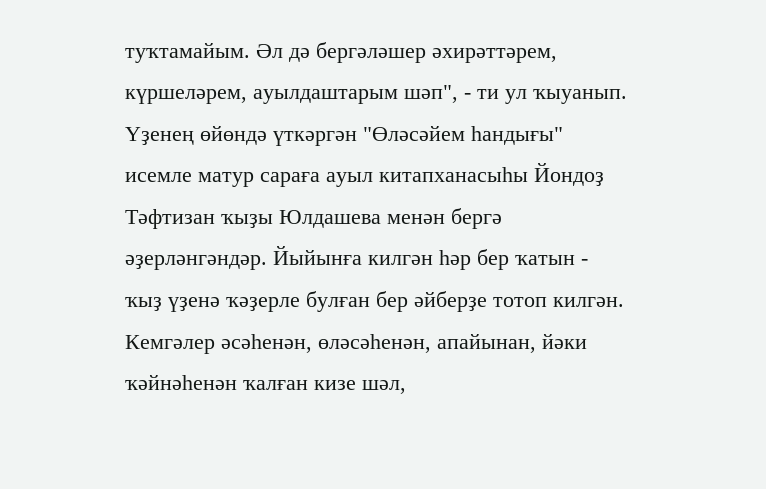туҡтамайым. Әл дә бергәләшер әхирәттәрем, күршеләрем, ауылдаштарым шәп", - ти ул ҡыуанып. Үҙенең өйөндә үткәргән "Өләсәйем һандығы" исемле матур сараға ауыл китапханасыһы Йондоҙ Тәфтизан ҡыҙы Юлдашева менән бергә әҙерләнгәндәр. Йыйынға килгән һәр бер ҡатын - ҡыҙ үҙенә ҡәҙерле булған бер әйберҙе тотоп килгән. Кемгәлер әсәһенән, өләсәһенән, апайынан, йәки ҡәйнәһенән ҡалған кизе шәл,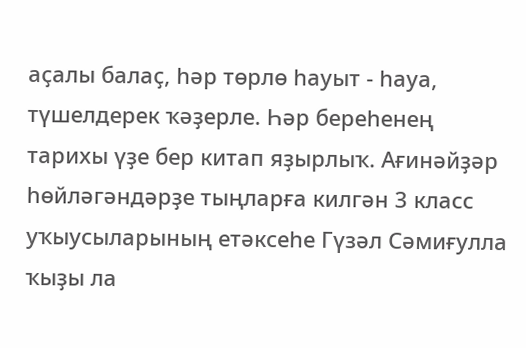аҫалы балаҫ, һәр төрлө һауыт - һауа, түшелдерек ҡәҙерле. Һәр береһенең тарихы үҙе бер китап яҙырлыҡ. Ағинәйҙәр һөйләгәндәрҙе тыңларға килгән 3 класс уҡыусыларының етәксеһе Гүзәл Сәмиғулла ҡыҙы ла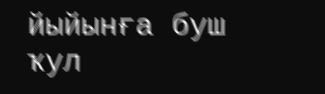йыйынға буш ҡул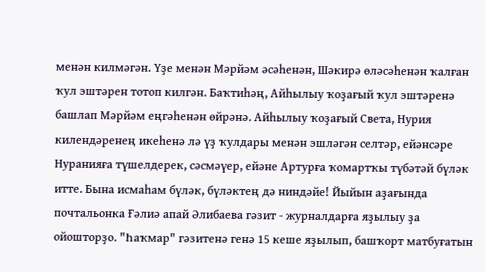менән килмәгән. Үҙе менән Мәрйәм әсәһенән, Шәкирә өләсәһенән ҡалған ҡул эштәрен тотоп килгән. Баҡтиһәң, Айһылыу ҡоҙағый ҡул эштәренә башлап Мәрйәм еңгәһенән өйрәнә. Айһылыу ҡоҙағый Света, Нурия килендәренең икеһенә лә үҙ ҡулдары менән эшләгән селтәр, ейәнсәре Нуранияға түшелдерек, сәсмәүер, ейәне Артурға ҡомартҡы түбәтәй бүләк итте. Бына исмаһам бүләк, бүләктең дә ниндәйе! Йыйын аҙағында почтальонка Ғәлиә апай Әлибаева гәзит - журналдарға яҙылыу ҙа ойошторҙо. "Һаҡмар" гәзитенә генә 15 кеше яҙылып, башҡорт матбуғатын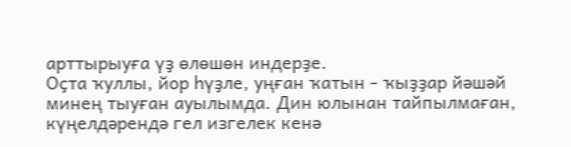арттырыуға үҙ өлөшөн индерҙе.
Оҫта ҡуллы, йор һүҙле, уңған ҡатын - ҡыҙҙар йәшәй минең тыуған ауылымда. Дин юлынан тайпылмаған, күңелдәрендә гел изгелек кенә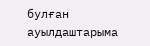булған ауылдаштарыма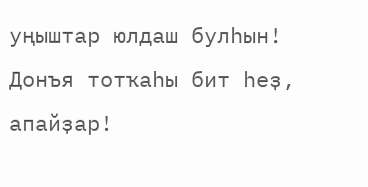уңыштар юлдаш булһын! Донъя тотҡаһы бит һеҙ, апайҙар!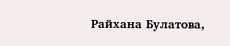Райхана Булатова,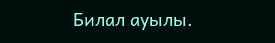Билал ауылы.